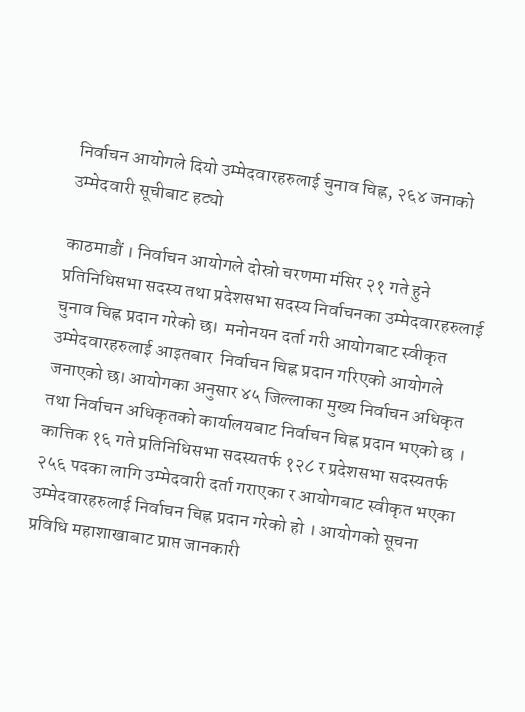निर्वाचन आयोगले दियो उम्मेदवारहरुलाई चुनाव चिह्न, २६४ जनाको उम्मेदवारी सूचीबाट हट्यो

काठमाडौं । निर्वाचन आयोगले दोस्रो चरणमा मंसिर २१ गते हुने प्रतिनिधिसभा सदस्य तथा प्रदेशसभा सदस्य निर्वाचनका उम्मेदवारहरुलाई चुनाव चिह्न प्रदान गरेको छ।  मनोनयन दर्ता गरी आयोगबाट स्वीकृत उम्मेदवारहरुलाई आइतबार  निर्वाचन चिह्न प्रदान गरिएको आयोगले जनाएको छ। आयोगका अनुसार ४५ जिल्लाका मुख्य निर्वाचन अधिकृत तथा निर्वाचन अधिकृतको कार्यालयबाट निर्वाचन चिह्न प्रदान भएको छ । कात्तिक १६ गते प्रतिनिधिसभा सदस्यतर्फ १२८ र प्रदेशसभा सदस्यतर्फ २५६ पदका लागि उम्मेदवारी दर्ता गराएका र आयोगबाट स्वीकृत भएका उम्मेदवारहरुलाई निर्वाचन चिह्न प्रदान गरेको हो । आयोगको सूचना प्रविधि महाशाखाबाट प्राप्त जानकारी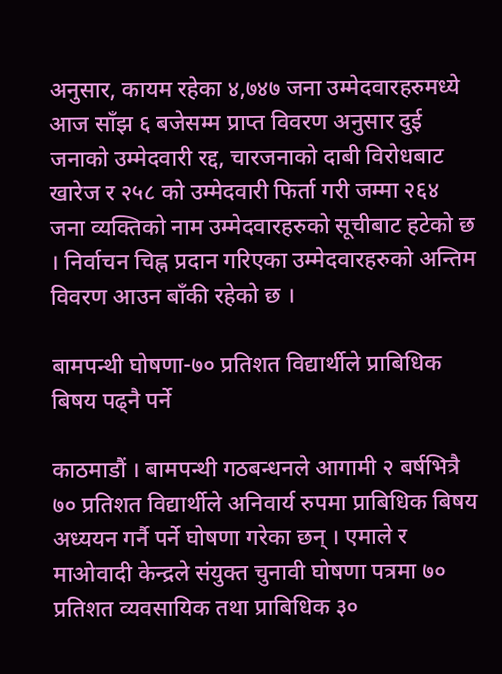अनुसार, कायम रहेका ४,७४७ जना उम्मेदवारहरुमध्ये आज साँझ ६ बजेसम्म प्राप्त विवरण अनुसार दुई जनाको उम्मेदवारी रद्द, चारजनाको दाबी विरोधबाट खारेज र २५८ को उम्मेदवारी फिर्ता गरी जम्मा २६४ जना व्यक्तिको नाम उम्मेदवारहरुको सूचीबाट हटेको छ । निर्वाचन चिह्न प्रदान गरिएका उम्मेदवारहरुको अन्तिम विवरण आउन बाँकी रहेको छ ।

बामपन्थी घोषणा-७० प्रतिशत विद्यार्थीले प्राबिधिक बिषय पढ्नै पर्ने

काठमाडौं । बामपन्थी गठबन्धनले आगामी २ बर्षभित्रै ७० प्रतिशत विद्यार्थीले अनिवार्य रुपमा प्राबिधिक बिषय अध्ययन गर्नै पर्ने घोषणा गरेका छन् । एमाले र माओवादी केन्द्रले संयुक्त चुनावी घोषणा पत्रमा ७० प्रतिशत व्यवसायिक तथा प्राबिधिक ३०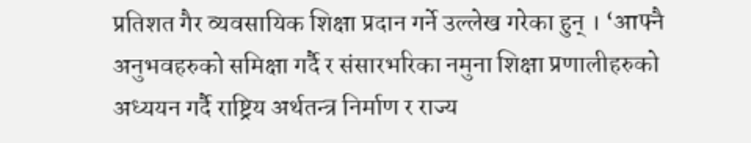प्रतिशत गैर व्यवसायिक शिक्षा प्रदान गर्ने उल्लेख गरेका हुन् । ‘आफ्नै अनुभवहरुको समिक्षा गर्दै र संसारभरिका नमुना शिक्षा प्रणालीहरुको अध्ययन गर्दै राष्ट्रिय अर्थतन्त्र निर्माण र राज्य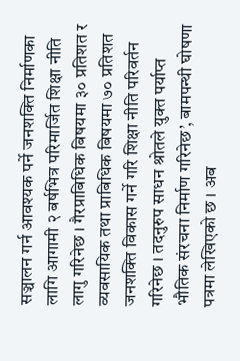सञ्चालन गर्न आवश्यक पर्ने जनशक्ति निर्माणका लागि आगामी २ बर्षभित्र परिमार्जित शिक्षा नीति लागु गरिनेछ । गैरप्राबिधिक बिषयमा ३० प्रतिशत र व्यवसायिक तथा प्राबिधिक बिषयमा ७० प्रतिशत जनशक्ति विकास गर्ने गरि शिक्षा नीति परिवर्तन गरिनेछ । तदनुरुप साधन श्रोतले युक्त पर्याप्त भौतिक संरचना निर्माण गरिनेछ’, बामपन्थी घोषणा पत्रमा लेखिएको छ । अब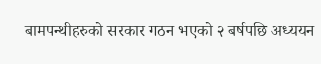बामपन्थीहरुको सरकार गठन भएको २ बर्षपछि अध्ययन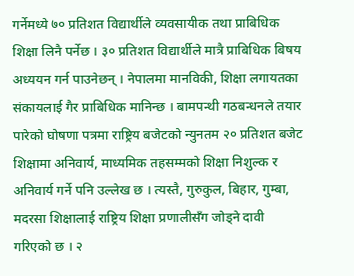गर्नेमध्ये ७० प्रतिशत विद्यार्थीले व्यवसायीक तथा प्राबिधिक शिक्षा लिनै पर्नेछ । ३० प्रतिशत विद्यार्थीले मात्रै प्राबिधिक बिषय अध्ययन गर्न पाउनेछन् । नेपालमा मानविकी, शिक्षा लगायतका संकायलाई गैर प्राबिधिक मानिन्छ । बामपन्थी गठबन्धनले तयार पारेको घोषणा पत्रमा राष्ट्रिय बजेटको न्युनतम २० प्रतिशत बजेट शिक्षामा अनिवार्य, माध्यमिक तहसम्मको शिक्षा निशुल्क र अनिवार्य गर्ने पनि उल्लेख छ । त्यस्तै, गुरुकुल, बिहार, गुम्बा, मदरसा शिक्षालाई राष्ट्रिय शिक्षा प्रणालीसँग जोड्ने दावी गरिएको छ । २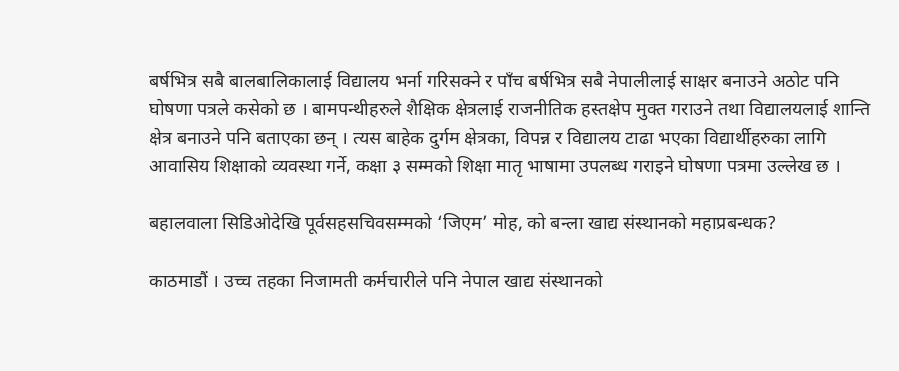बर्षभित्र सबै बालबालिकालाई विद्यालय भर्ना गरिसक्ने र पाँच बर्षभित्र सबै नेपालीलाई साक्षर बनाउने अठोट पनि घोषणा पत्रले कसेको छ । बामपन्थीहरुले शैक्षिक क्षेत्रलाई राजनीतिक हस्तक्षेप मुक्त गराउने तथा विद्यालयलाई शान्ति क्षेत्र बनाउने पनि बताएका छन् । त्यस बाहेक दुर्गम क्षेत्रका, विपन्न र विद्यालय टाढा भएका विद्यार्थीहरुका लागि आवासिय शिक्षाको व्यवस्था गर्ने, कक्षा ३ सम्मको शिक्षा मातृ भाषामा उपलब्ध गराइने घोषणा पत्रमा उल्लेख छ ।

बहालवाला सिडिओदेखि पूर्वसहसचिवसम्मको ‘जिएम’ मोह, को बन्ला खाद्य संस्थानको महाप्रबन्धक?

काठमाडौं । उच्च तहका निजामती कर्मचारीले पनि नेपाल खाद्य संस्थानको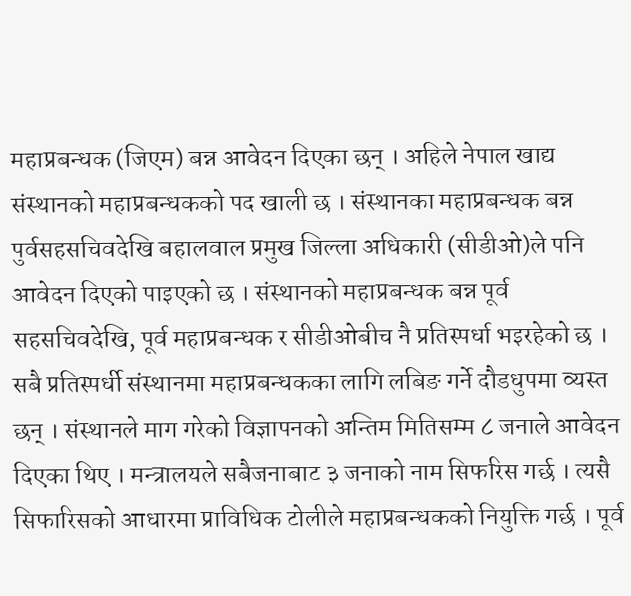महाप्रबन्धक (जिएम) बन्न आवेदन दिएका छन् । अहिले नेपाल खाद्य संस्थानको महाप्रबन्धकको पद खाली छ । संस्थानका महाप्रबन्धक बन्न पुर्वसहसचिवदेखि बहालवाल प्रमुख जिल्ला अधिकारी (सीडीओ)ले पनि आवेदन दिएको पाइएको छ । संस्थानको महाप्रबन्धक बन्न पूर्व सहसचिवदेखि, पूर्व महाप्रबन्धक र सीडीओबीच नै प्रतिस्पर्धा भइरहेको छ । सबै प्रतिस्पर्धी संस्थानमा महाप्रबन्धकका लागि लबिङ गर्ने दौडधुपमा व्यस्त छन् । संस्थानले माग गरेको विज्ञापनको अन्तिम मितिसम्म ८ जनाले आवेदन दिएका थिए । मन्त्रालयले सबैजनाबाट ३ जनाको नाम सिफरिस गर्छ । त्यसै सिफारिसको आधारमा प्राविधिक टोलीले महाप्रबन्धकको नियुक्ति गर्छ । पूर्व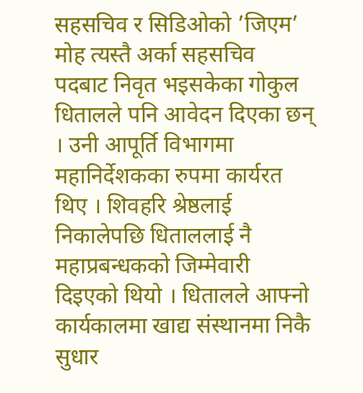सहसचिव र सिडिओको ’जिएम’ मोह त्यस्तै अर्का सहसचिव पदबाट निवृत भइसकेका गोकुल धितालले पनि आवेदन दिएका छन् । उनी आपूर्ति विभागमा महानिर्देशकका रुपमा कार्यरत थिए । शिवहरि श्रेष्ठलाई निकालेपछि धिताललाई नै महाप्रबन्धकको जिम्मेवारी दिइएको थियो । धितालले आफ्नो कार्यकालमा खाद्य संस्थानमा निकै सुधार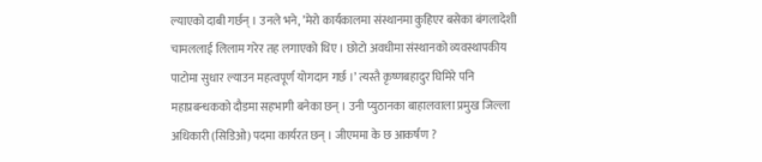ल्याएको दाबी गर्छन् । उनले भने, ’मेरो कार्यकालमा संस्थानमा कुहिएर बसेका बंगलादेशी चामललाई लिलाम गरेर तह लगाएको थिए । छोटो अवधीमा संस्थानको व्यवस्थापकीय पाटोमा सुधार ल्याउन महत्वपूर्ण योगदान गर्छ ।’ त्यस्तै कृष्णबहादुर घिमिरे पनि महाप्रबन्धकको दौडमा सहभागी बनेका छन् । उनी प्युठानका बाहालवाला प्रमुख जिल्ला अधिकारी (सिडिओ) पदमा कार्यरत छन् । जीएममा के छ आकर्षण ?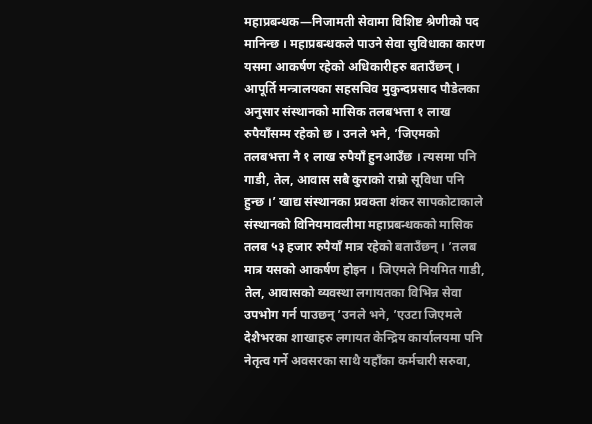महाप्रबन्धक—निजामती सेवामा विशिष्ट श्रेणीको पद मानिन्छ । महाप्रबन्धकले पाउने सेवा सुविधाका कारण यसमा आकर्षण रहेको अधिकारीहरु बताउँछन् । आपूर्ति मन्त्रालयका सहसचिव मुकुन्दप्रसाद पौडेलका अनुसार संस्थानको मासिक तलबभत्ता १ लाख रुपैयाँसम्म रहेको छ । उनले भने, ’जिएमको तलबभत्ता नै १ लाख रुपैयाँ हुनआउँछ । त्यसमा पनि गाडी, तेल, आवास सबै कुराको राम्रो सूविधा पनि हुन्छ ।’ खाद्य संस्थानका प्रवक्ता शंकर सापकोटाकाले संस्थानको विनियमावलीमा महाप्रबन्धकको मासिक तलब ५३ हजार रुपैयाँ मात्र रहेको बताउँछन् । ’तलब मात्र यसको आकर्षण होइन । जिएमले नियमित गाडी, तेल, आवासको व्यवस्था लगायतका विभिन्न सेवा उपभोग गर्न पाउछन् ’उनले भने, ’एउटा जिएमले देशैभरका शाखाहरु लगायत केन्द्रिय कार्यालयमा पनि नेतृत्व गर्ने अवसरका साथै यहाँका कर्मचारी सरुवा,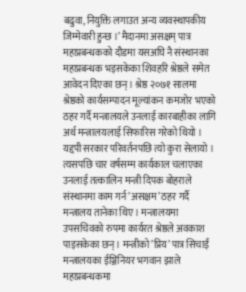बढुवा, नियुक्ति लगाउत अन्य व्यवस्थापकीय जिम्मेवारी हुन्छ ।’ मैदानमा असक्षम् पात्र महाप्रबन्धकको दौडमा यसअघि नै संस्थानका महाप्रबन्धक भइसकेका शिवहरि श्रेष्ठले समेत आवेदन दिएका छन् । श्रेष्ठ २०७१ सालमा श्रेष्ठको कार्यसम्पादन मूल्यांकन कमजोर भएको ठहर गर्दै मन्त्रालयले उनलाई कारबाहीका लागि अर्थ मन्त्रालयलाई सिफारिस गरेको थियो । यद्दपी सरकार परिवर्तनपछि त्यो कुरा सेलायो । त्यसपछि चार वर्षसम्म कार्यकाल चलाएका उनलाई तत्कालिन मन्त्री दिपक बोहराले संस्थानमा काम गर्न ’असक्षम’ ठहर गर्दै मन्त्रालय तानेका थिए । मन्त्रालयमा उपसचिवको रुपमा कार्यरत श्रेष्ठले अवकाश पाइसकेका छन् । मन्त्रीको ’प्रिय’ पात्र सिचाईं मन्त्रालयका ईञ्जिनियर भगवान झाले महाप्रबन्धकमा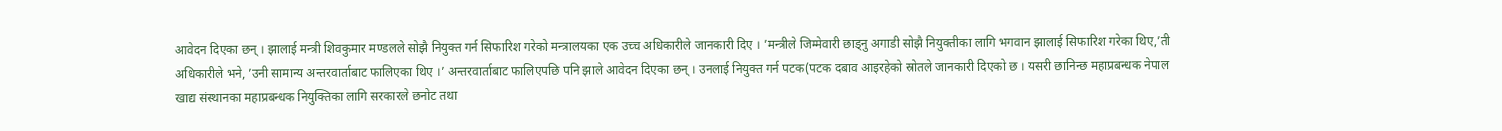आवेदन दिएका छन् । झालाई मन्त्री शिवकुमार मण्डलले सोझै नियुक्त गर्न सिफारिश गरेको मन्त्रालयका एक उच्च अधिकारीले जानकारी दिए । ’मन्त्रीले जिम्मेवारी छाड्नु अगाडी सोझै नियुक्तीका लागि भगवान झालाई सिफारिश गरेका थिए,’ती अधिकारीले भने, ’उनी सामान्य अन्तरवार्ताबाट फालिएका थिए ।’ अन्तरवार्ताबाट फालिएपछि पनि झाले आवेदन दिएका छन् । उनलाई नियुक्त गर्न पटक(पटक दबाव आइरहेको स्रोतले जानकारी दिएको छ । यसरी छानिन्छ महाप्रबन्धक नेपाल खाद्य संस्थानका महाप्रबन्धक नियुक्तिका लागि सरकारले छनोट तथा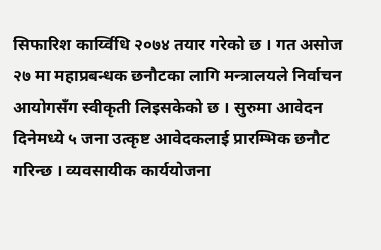सिफारिश कार्य्विधि २०७४ तयार गरेको छ । गत असोज २७ मा महाप्रबन्धक छनौटका लागि मन्त्रालयले निर्वाचन आयोगसँग स्वीकृती लिइसकेको छ । सुरुमा आवेदन दिनेमध्ये ५ जना उत्कृष्ट आवेदकलाई प्रारम्भिक छनौट गरिन्छ । व्यवसायीक कार्ययोजना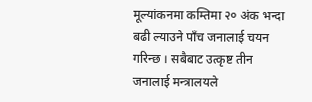मूल्यांकनमा कम्तिमा २० अंक भन्दा बढी ल्याउने पाँच जनालाई चयन गरिन्छ । सबैबाट उत्कृष्ट तीन जनालाई मन्त्रालयले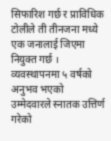सिफारिश गर्छ र प्राविधिक टोलीले ती तीनजना मध्ये एक जनालाई जिएमा नियुक्त गर्छ । व्यवस्थापनमा ५ वर्षको अनुभव भएको उम्मेदवारले स्नातक उत्तिर्ण गरेको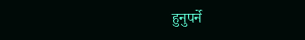हुनुपर्ने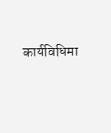कार्यविधिमा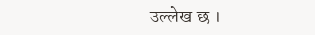उल्लेख छ ।